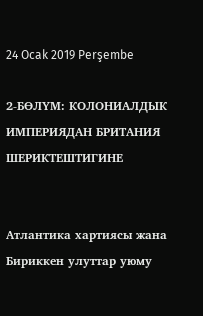24 Ocak 2019 Perşembe

2-БӨЛҮМ: КОЛОНИАЛДЫК ИМПЕРИЯДАН БРИТАНИЯ ШЕРИКТЕШТИГИНЕ


Атлантика хартиясы жана Бириккен улуттар уюму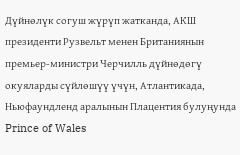Дүйнөлүк согуш жүрүп жатканда, АКШ президенти Рузвельт менен Британиянын премьер-министри Черчилль дүйнөдөгү окуяларды сүйлөшүү үчүн, Атлантикада, Ньюфаундленд аралынын Плацентия булуңунда Prince of Wales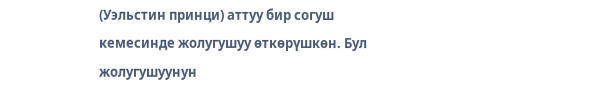(Уэльстин принци) аттуу бир согуш кемесинде жолугушуу өткөрүшкөн. Бул жолугушуунун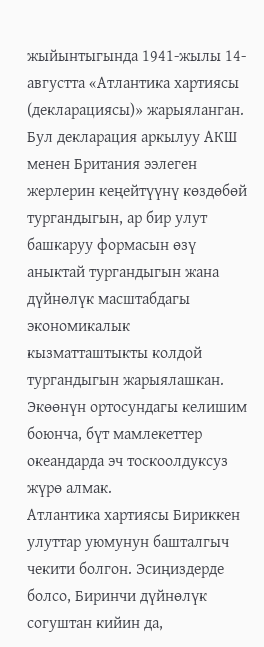жыйынтыгында 1941-жылы 14-августта «Атлантика хартиясы (декларациясы)» жарыяланган. Бул декларация аркылуу АКШ менен Британия ээлеген жерлерин кеңейтүүнү көздөбөй тургандыгын, ар бир улут башкаруу формасын өзү аныктай тургандыгын жана дүйнөлүк масштабдагы экономикалык кызматташтыкты колдой тургандыгын жарыялашкан. Экөөнүн ортосундагы келишим боюнча, бүт мамлекеттер океандарда эч тоскоолдуксуз жүрө алмак.
Атлантика хартиясы Бириккен улуттар уюмунун башталгыч чекити болгон. Эсиңиздерде болсо, Биринчи дүйнөлүк согуштан кийин да,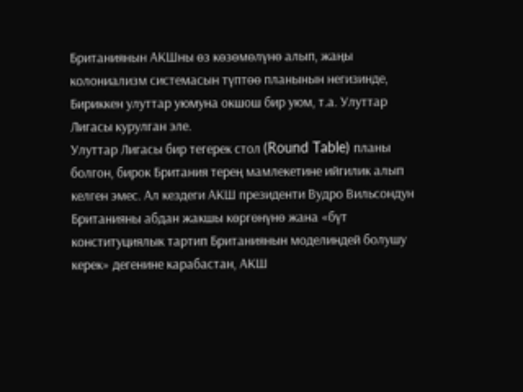Британиянын АКШны өз көзөмөлүнө алып, жаңы колониализм системасын түптөө планынын негизинде, Бириккен улуттар уюмуна окшош бир уюм, т.а. Улуттар Лигасы курулган эле.
Улуттар Лигасы бир тегерек стол (Round Table) планы болгон, бирок Британия терең мамлекетине ийгилик алып келген эмес. Ал кездеги АКШ президенти Вудро Вильсондун Британияны абдан жакшы көргөнүнө жана «бүт конституциялык тартип Британиянын моделиндей болушу керек» дегенине карабастан, АКШ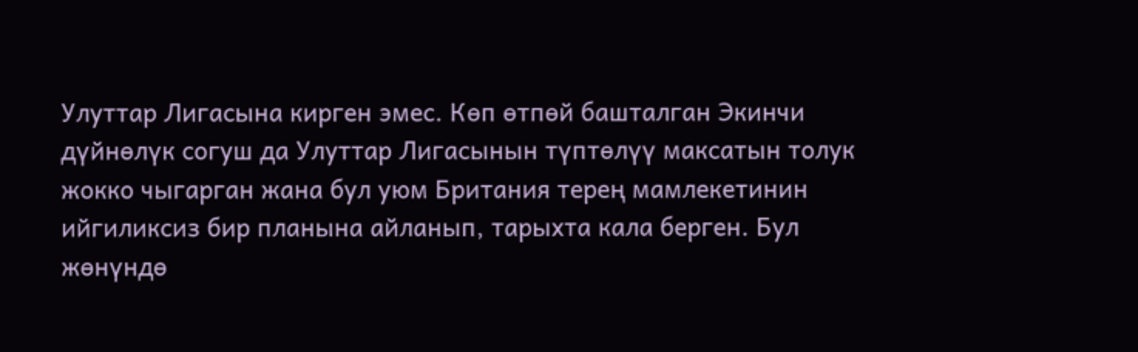Улуттар Лигасына кирген эмес. Көп өтпөй башталган Экинчи дүйнөлүк согуш да Улуттар Лигасынын түптөлүү максатын толук жокко чыгарган жана бул уюм Британия терең мамлекетинин ийгиликсиз бир планына айланып, тарыхта кала берген. Бул жөнүндө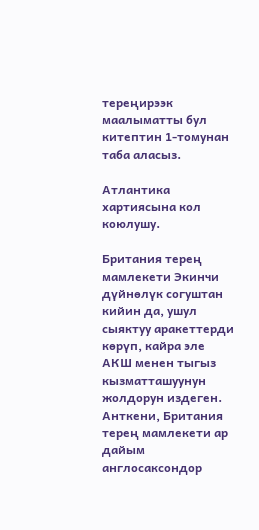тереңирээк маалыматты бул китептин 1-томунан таба аласыз.

Атлантика хартиясына кол коюлушу.

Британия терең мамлекети Экинчи дүйнөлүк согуштан кийин да, ушул сыяктуу аракеттерди көрүп, кайра эле АКШ менен тыгыз кызматташуунун жолдорун издеген. Анткени, Британия терең мамлекети ар дайым англосаксондор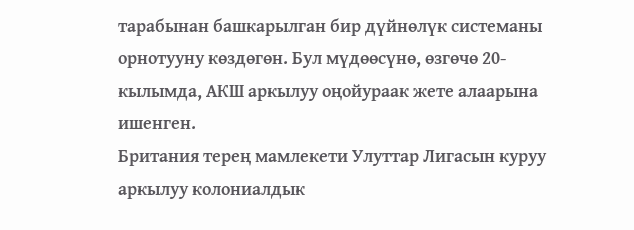тарабынан башкарылган бир дүйнөлүк системаны орнотууну көздөгөн. Бул мүдөөсүнө, өзгөчө 20-кылымда, АКШ аркылуу оңойураак жете алаарына ишенген.
Британия терең мамлекети Улуттар Лигасын куруу аркылуу колониалдык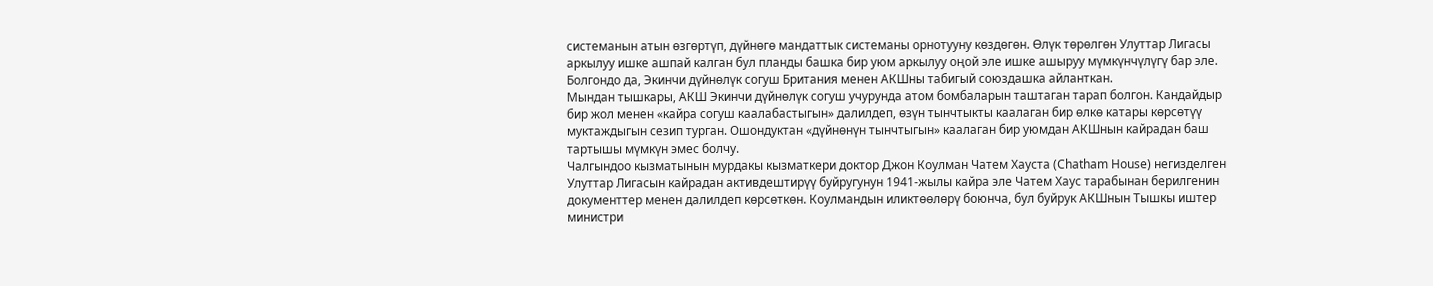системанын атын өзгөртүп, дүйнөгө мандаттык системаны орнотууну көздөгөн. Өлүк төрөлгөн Улуттар Лигасы аркылуу ишке ашпай калган бул планды башка бир уюм аркылуу оңой эле ишке ашыруу мүмкүнчүлүгү бар эле. Болгондо да, Экинчи дүйнөлүк согуш Британия менен АКШны табигый союздашка айланткан.
Мындан тышкары, АКШ Экинчи дүйнөлүк согуш учурунда атом бомбаларын таштаган тарап болгон. Кандайдыр бир жол менен «кайра согуш каалабастыгын» далилдеп, өзүн тынчтыкты каалаган бир өлкө катары көрсөтүү муктаждыгын сезип турган. Ошондуктан «дүйнөнүн тынчтыгын» каалаган бир уюмдан АКШнын кайрадан баш тартышы мүмкүн эмес болчу.
Чалгындоо кызматынын мурдакы кызматкери доктор Джон Коулман Чатем Хауста (Chatham House) негизделген Улуттар Лигасын кайрадан активдештирүү буйругунун 1941-жылы кайра эле Чатем Хаус тарабынан берилгенин документтер менен далилдеп көрсөткөн. Коулмандын иликтөөлөрү боюнча, бул буйрук АКШнын Тышкы иштер министри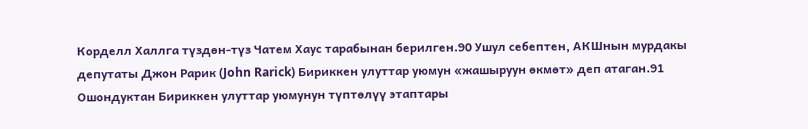Корделл Халлга түздөн-түз Чатем Хаус тарабынан берилген.90 Ушул себептен, АКШнын мурдакы депутаты Джон Рарик (John Rarick) Бириккен улуттар уюмун «жашыруун өкмөт» деп атаган.91 Ошондуктан Бириккен улуттар уюмунун түптөлүү этаптары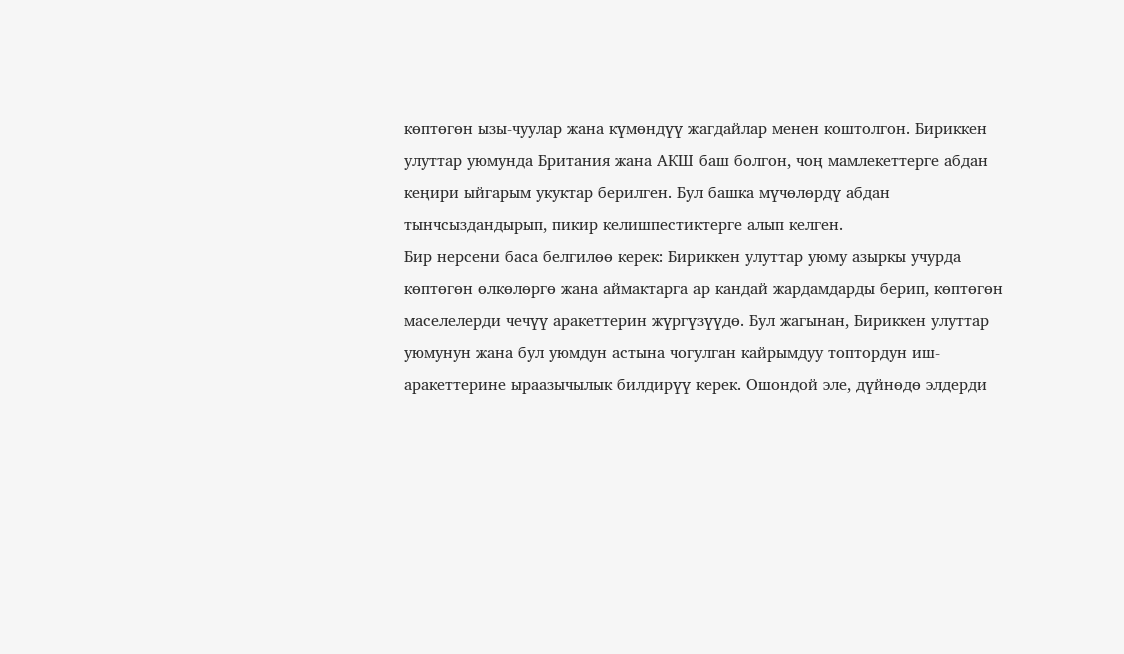көптөгөн ызы-чуулар жана күмөндүү жагдайлар менен коштолгон. Бириккен улуттар уюмунда Британия жана АКШ баш болгон, чоң мамлекеттерге абдан кеңири ыйгарым укуктар берилген. Бул башка мүчөлөрдү абдан тынчсыздандырып, пикир келишпестиктерге алып келген.
Бир нерсени баса белгилөө керек: Бириккен улуттар уюму азыркы учурда көптөгөн өлкөлөргө жана аймактарга ар кандай жардамдарды берип, көптөгөн маселелерди чечүү аракеттерин жүргүзүүдө. Бул жагынан, Бириккен улуттар уюмунун жана бул уюмдун астына чогулган кайрымдуу топтордун иш-аракеттерине ыраазычылык билдирүү керек. Ошондой эле, дүйнөдө элдерди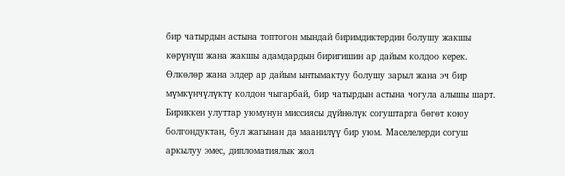бир чатырдын астына топтогон мындай биримдиктердин болушу жакшы көрүнүш жана жакшы адамдардын биригишин ар дайым колдоо керек. Өлкөлөр жана элдер ар дайым ынтымактуу болушу зарыл жана эч бир мүмкүнчүлүктү колдон чыгарбай, бир чатырдын астына чогула алышы шарт. Бириккен улуттар уюмунун миссиясы дүйнөлүк согуштарга бөгөт коюу болгондуктан, бул жагынан да маанилүү бир уюм. Маселелерди согуш аркылуу эмес, дипломатиялык жол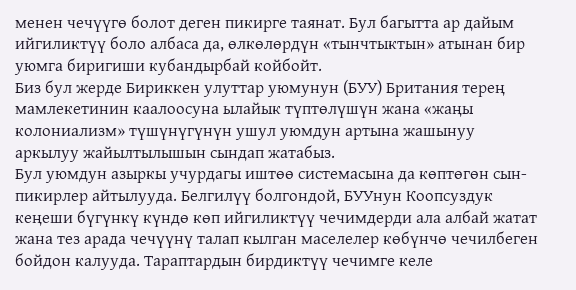менен чечүүгө болот деген пикирге таянат. Бул багытта ар дайым ийгиликтүү боло албаса да, өлкөлөрдүн «тынчтыктын» атынан бир уюмга биригиши кубандырбай койбойт.
Биз бул жерде Бириккен улуттар уюмунун (БУУ) Британия терең мамлекетинин каалоосуна ылайык түптөлүшүн жана «жаңы колониализм» түшүнүгүнүн ушул уюмдун артына жашынуу аркылуу жайылтылышын сындап жатабыз.
Бул уюмдун азыркы учурдагы иштөө системасына да көптөгөн сын-пикирлер айтылууда. Белгилүү болгондой, БУУнун Коопсуздук кеңеши бүгүнкү күндө көп ийгиликтүү чечимдерди ала албай жатат жана тез арада чечүүнү талап кылган маселелер көбүнчө чечилбеген бойдон калууда. Тараптардын бирдиктүү чечимге келе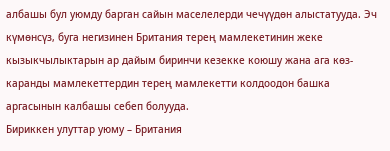албашы бул уюмду барган сайын маселелерди чечүүдөн алыстатууда. Эч күмөнсүз, буга негизинен Британия терең мамлекетинин жеке кызыкчылыктарын ар дайым биринчи кезекке коюшу жана ага көз-каранды мамлекеттердин терең мамлекетти колдоодон башка аргасынын калбашы себеп болууда.
Бириккен улуттар уюму – Британия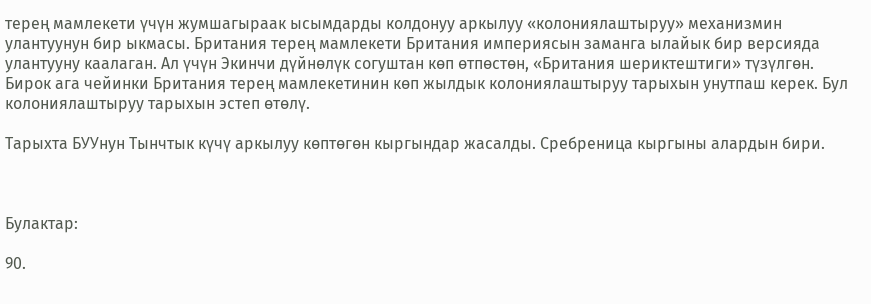терең мамлекети үчүн жумшагыраак ысымдарды колдонуу аркылуу «колониялаштыруу» механизмин улантуунун бир ыкмасы. Британия терең мамлекети Британия империясын заманга ылайык бир версияда улантууну каалаган. Ал үчүн Экинчи дүйнөлүк согуштан көп өтпөстөн, «Британия шериктештиги» түзүлгөн. Бирок ага чейинки Британия терең мамлекетинин көп жылдык колониялаштыруу тарыхын унутпаш керек. Бул колониялаштыруу тарыхын эстеп өтөлү.

Тарыхта БУУнун Тынчтык күчү аркылуу көптөгөн кыргындар жасалды. Сребреница кыргыны алардын бири.



Булактар:

90.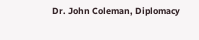Dr. John Coleman, Diplomacy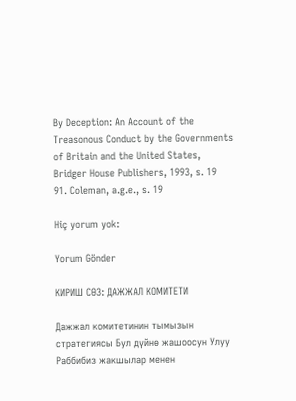By Deception: An Account of the Treasonous Conduct by the Governments of Britain and the United States, Bridger House Publishers, 1993, s. 19
91. Coleman, a.g.e., s. 19

Hiç yorum yok:

Yorum Gönder

КИРИШ СӨЗ: ДАЖЖАЛ КОМИТЕТИ

Дажжал комитетинин тымызын стратегиясы Бул дүйнө жашоосун Улуу Раббибиз жакшылар менен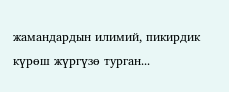жамандардын илимий, пикирдик күрөш жүргүзө турган...